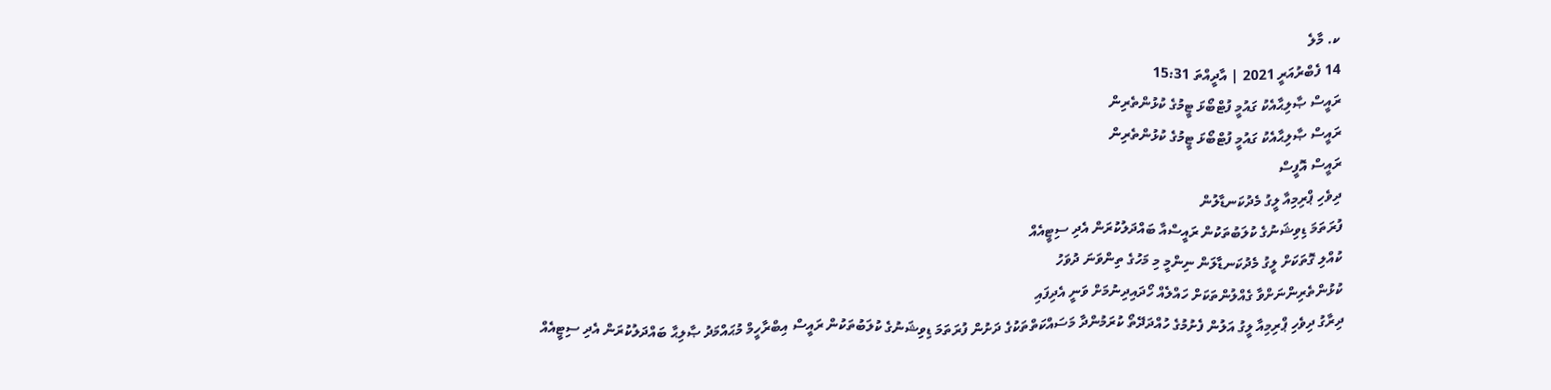ކ. މާލެ
14 ފެބްރުއަރީ 2021 | އާދީއްތަ 15:31
ރައީސް ޞާލިޙާއެކު ގައުމީ ފުޓްބޯޅަ ޓީމުގެ ކުޅުންތެރިން
ރައީސް ޞާލިޙާއެކު ގައުމީ ފުޓްބޯޅަ ޓީމުގެ ކުޅުންތެރިން
ރައީސް އޮފީސް
ދިވެހި ޕްރިމިއާ ލީގު މެދުކަނޑާލުން
ފުރަތަމަ ޑިވިޝަނުގެ ކުލަބުތަކުން ރައީސްއާ ބައްދަލުކުރަން އެދި ސިޓީއެއް
ކުއްލި ގޮތަކަށް ލީގު މެދުކަނޑާލަން ނިންމީ މި މަހުގެ ތިންވަނަ ދުވަހު
ކުޅުންތެރިންނަށްވާ ގެއްލުންތަކަށް ހައްލެއް ހޯދައިދިނުމަށް ވަނީ އެދިފައި
ދިރާގު ދިވެހި ޕްރިމިއާ ލީގު އަލުން ފެށުމުގެ ހުއްދަދޭތޯ ކުރަމުންދާ މަސައްކަތްތަކުގެ ދަށުން ފުރަތަމަ ޑިވިޝަނުގެ ކުލަބުތަކުން ރައީސް އިބްރާހީމް މުޙައްމަދު ޞާލިޙާ ބައްދަލުކުރަން އެދި ސިޓީއެއް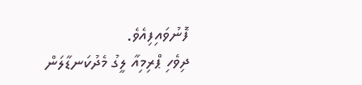ފޮނުވައިފިއެވެ.
ދިވެހި ޕްރިމިއާ ލީގު މެދުކަނޑާލަން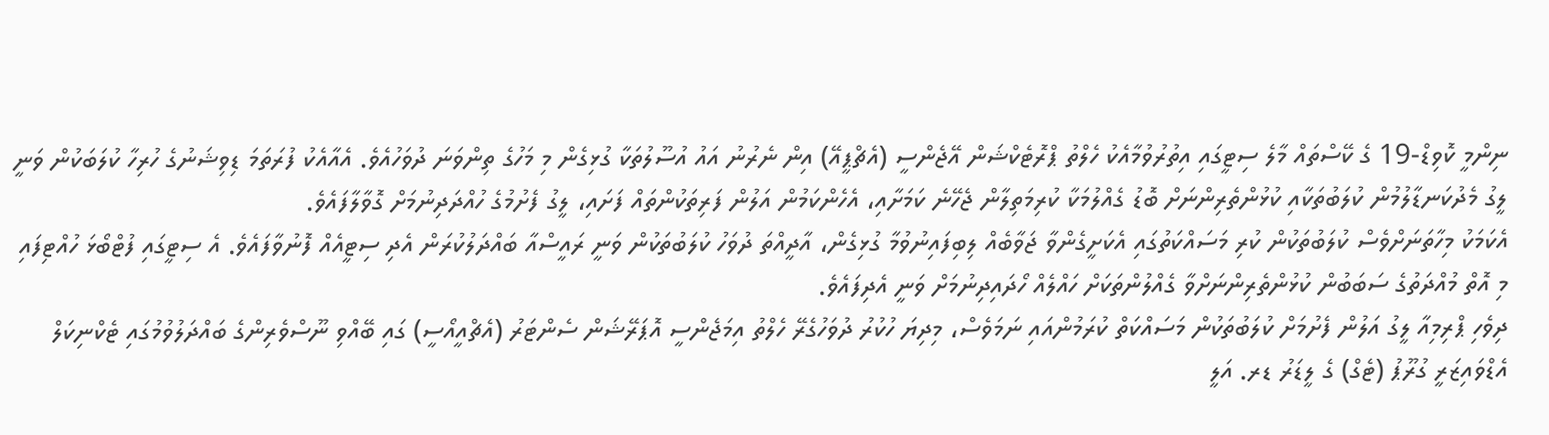ނިންމީ ކޮވިޑް-19 ގެ ކޭސްތައް މާލެ ސިޓީގައި އިތުރުވުމާއެކު ހެލްތު ޕްރޮޓެކްޝަން އޭޖެންސީ (އެޗްޕީއޭ) އިން ނެރުނު އައު އުސޫލުތަކާ ގުޅިގެން މި މަހުގެ ތިންވަނަ ދުވަހުއެވެ. އެއާއެކު ފުރަތަމަ ޑިވިޝަނުގެ ހުރިހާ ކުލަބަކުން ވަނީ ލީގު މެދުކަނޑާލުމުން ކުލަބުތަކާއި ކުޅުންތެރިންނަށް ބޮޑު ގެއްލުމަކާ ކުރިމަތިލާން ޖެހޭނެ ކަމަށާއި، އެހެންކަމުން އަލުން ފަރިތަކުންތައް ފަށައި، ލީގު ފެށުމުގެ ހުއްދަދިނުމަށް ގޮވާލާފައެވެ.
އެކަމަކު މިހާތަނަށްވެސް ކުލަބުތަކުން ކުރި މަސައްކަތުގައި އެކަށީގެންވާ ޖަވާބެއް ލިބިފައިނުވުމާ ގުޅިގެން، އާދީއްތަ ދުވަހު ކުލަބުތަކުން ވަނީ ރައީސްއާ ބައްދަލުކުރަން އެދި ސިޓީއެއް ފޮނުވާފައެވެ. އެ ސިޓީގައި ފުޓްބޯޅަ ހުއްޓިފައި މި އޮތް މުއްދަތުގެ ސަބަބުން ކުޅުންތެރިންނަށްވާ ގެއްލުންތަކަށް ހައްލެއް ހޯދައިދިނުމަށް ވަނީ އެދިފައެވެ.
ދިވެހި ޕްރިމިއާ ލީގު އަލުން ފެށުމަށް ކުލަބުތަކުން މަސައްކަތް ކުރަމުންއައި ނަމަވެސް، މިދިޔަ ހުކުރު ދުވަހުގެރޭ ހެލްތު އިމަޖެންސީ އޮޕަރޭޝަން ސެންޓަރު (އެޗްއީއޯސީ) ގައި ބޭއްވި ނޫސްވެރިންގެ ބައްދަލުވުމުގައި ޓެކްނިކަލް އެޑްވައިޒަރީ ގުރޫޕު (ޓެގް) ގެ ލީޑަރު ޑރ. އަލީ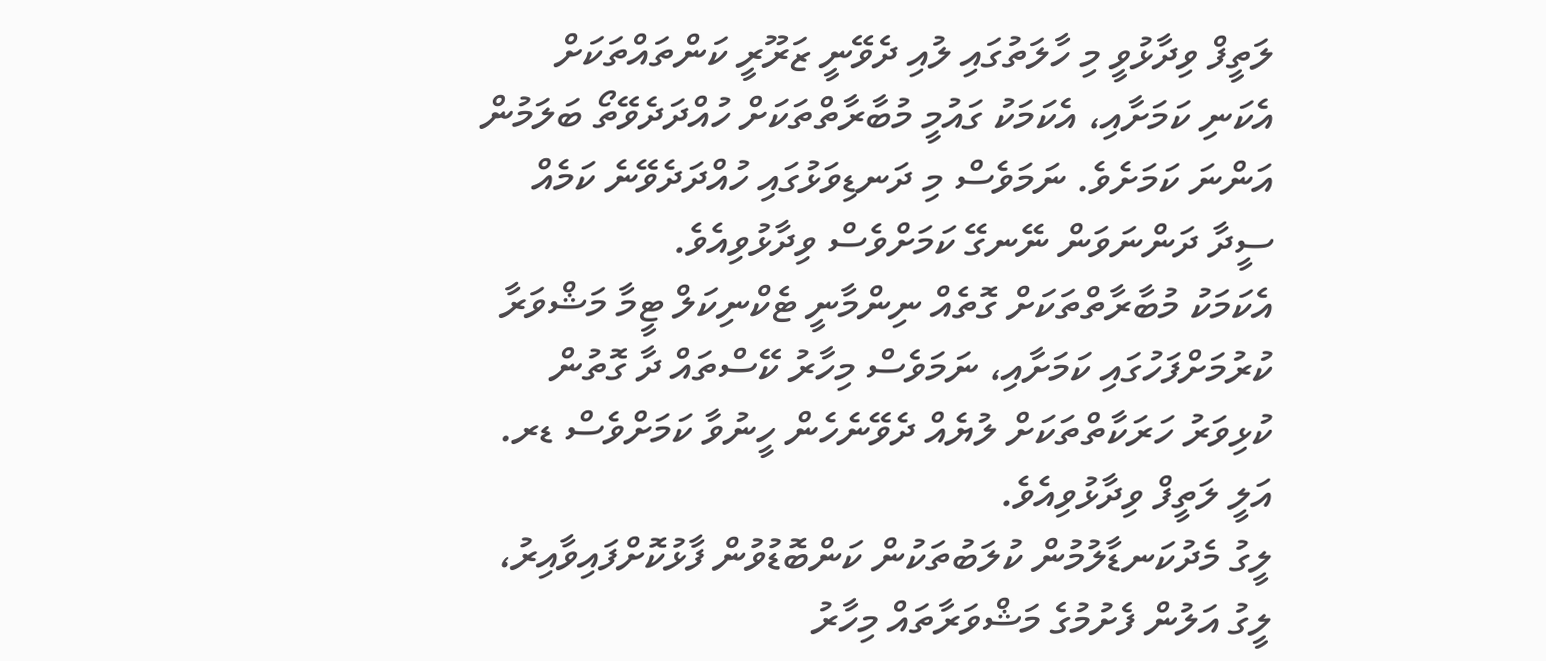ލަތީފް ވިދާޅުވީ މި ހާލަތުގައި ލުއި ދެވޭނީ ޒަރޫރީ ކަންތައްތަކަށް އެކަނި ކަމަށާއި، އެކަމަކު ގައުމީ މުބާރާތްތަކަށް ހުއްދަދެވޭތޯ ބަލަމުން އަންނަ ކަމަށެވެ. ނަމަވެސް މި ދަނޑިވަޅުގައި ހުއްދަދެވޭނެ ކަމެއް ސީދާ ދަންނަވަން ނޭނގޭ ކަމަށްވެސް ވިދާޅުވިއެވެ.
އެކަމަކު މުބާރާތްތަކަށް ގޮތެއް ނިންމާނީ ޓެކްނިކަލް ޓީމާ މަޝްވަރާ ކުރުމަށްފަހުގައި ކަމަށާއި، ނަމަވެސް މިހާރު ކޭސްތައް ދާ ގޮތުން ކުޅިވަރު ހަރަކާތްތަކަށް ލުޔެއް ދެވޭނެހެން ހީނުވާ ކަމަށްވެސް ޑރ. އަލީ ލަތީފް ވިދާޅުވިއެވެ.
ލީގު މެދުކަނޑާލުމުން ކުލަބުތަކުން ކަންބޮޑުވުން ފާޅުކޮށްފައިވާއިރު، ލީގު އަލުން ފެށުމުގެ މަޝްވަރާތައް މިހާރު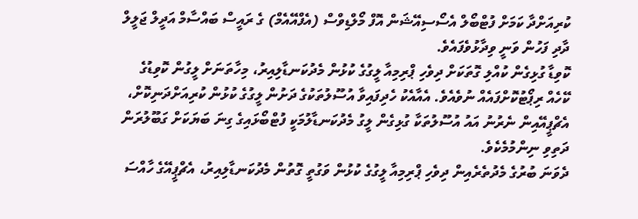ކުރިއަށްދާ ކަމަށް ފުޓްބޯލް އެސޯސިއޭޝަން އޮފް މޯލްޑިވްސް (އެފްއޭއެމް) ގެ ރައީސް ބައްސާމް އަދީލް ޖަލީލް ދާދި ފަހުން ވަނީ ވިދާޅުވެފައެވެ.
ކޮވިޑާ ގުޅިގެން ކުއްލި ގޮތަކަށް ދިވެހި ޕްރިމިއާ ލީގުގެ ކުޅުން މެދުކަނޑާލިއިރު، މިހާތަނަށް ލީގުން ކޮވިޑުގެ ކޭހެއް ރިޕޯޓުކޮށްފައެއް ނުވެއެވެ. އެއާއެކު ހެދިފައިވާ އުސޫލުތަކުގެ ދަށުން ލީގުގެ ކުޅުން ކުރިއަށްދަނިކޮށް، އެޗްޕީއޭއިން ނެރުނު އައު އުސޫލުތަކާ ގުޅިގެން ލީގު މެދުކަނޑާލުމަކީ ފުޓްބޯޅައިގެ ގިނަ ބަޔަކަށް ގަބޫލުރަން ދަތިވި ނިންމުމެކެވެ.
ދެވަނަ ބުރުގެ މެދުތެރެއިން ދިވެހި ޕްރިމިއާ ލީގުގެ ކުޅުން ވަގުތީ ގޮތުން މެދުކަނޑާލިއިރު، އެޗްޕީއޭގެ ހާއްސަ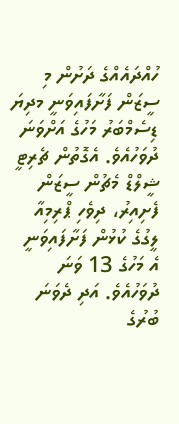ހުއްދައެއްގެ ދަށުން މި ސީޒަން ފަށާފައިވަނީ މދިޔަ ޑިސެމްބަރު މަހުގެ އަށްވަނަ ދުވަހުއެވެ. އެގޮތުން ޗެރިޓީ ޝީލްޑް މެޗުން ސީޒަން ފެށިއިރު، ދިވެހި ޕްރިމިއާ ލީގުގެ ކުޅުން ފަށާފައިވަނީ އެ މަހުގެ 13 ވަނަ ދުވަހުއެވެ. އަދި ދެވަނަ ބުރުގެ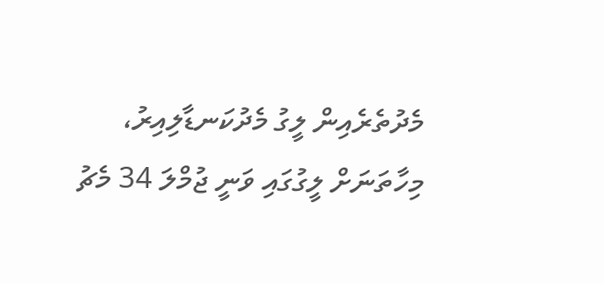މެދުތެރެއިން ލީގު މެދުކަނޑާލިއިރު، މިހާތަނަށް ލީގުގައި ވަނީ ޖުމްލަ 34 މެޗު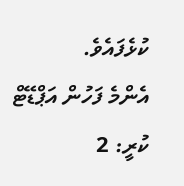ކުޅެފައެވެ.
އެންމެ ފަހުން އަޕްޑޭޓް ކުރީ: 2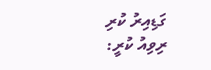ގަޑިއިރު ކުރި
ރިވިއު ކުރީ: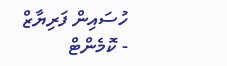ހުސައިން ފަރިޔާޒް
- ކޮމެންޓް